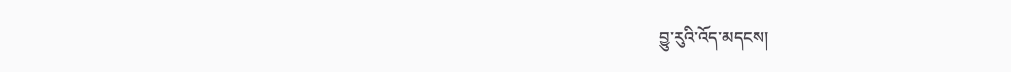བྱུ་རུའི་འོད་མདངས།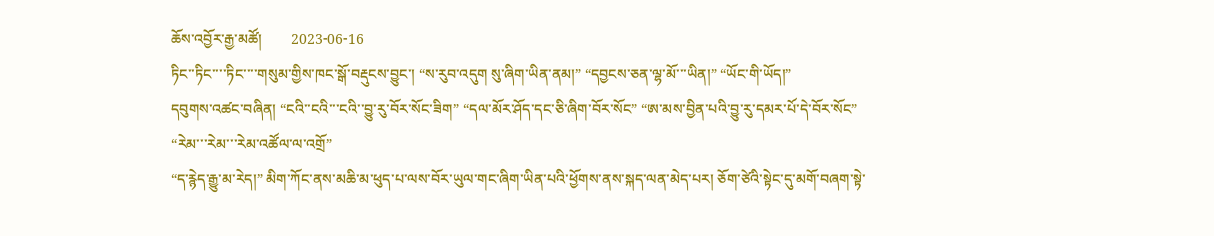ཆོས་འབྱོར་རྒྱ་མཚོ།        2023-06-16
ཏིང་་ཏིང་་་་ཏིང་་་་གསུམ་གྱིས་ཁང་སྒོ་བརྡུངས་བྱུང་། “ས་རུབ་འདུག སུ་ཞིག་ཡིན་ནམ།” “དབྱངས་ཅན་ལྷ་མོ་་་ཡིན།” “ཡོང་གི་ཡོད།”
དབུགས་འཚང་བཞིན། “ངའི་་ངའི་་་ངའི་་བྱུ་རུ་བོར་སོང་ཟིག” “དལ་མོར་ཤོད་དང་ཅི་ཞིག་བོར་སོང” “ཨ་མས་བྱིན་པའི་བྱུ་རུ་དམར་པོ་དེ་བོར་སོང” “རེམ་་་རེམ་་་རེམ་འཚོལ་ལ་འགྲོ”
“ད་རྙེད་རྒྱུ་མ་རེད།” མིག་ཀོང་ནས་མཆི་མ་ཕུད་པ་ལས་བོར་ཡུལ་གང་ཞིག་ཡིན་པའི་ཕྱོགས་ནས་སྐད་ལན་མེད་པར། ཅོག་ཙེའི་སྟེང་དུ་མགོ་བཞག་སྟེ་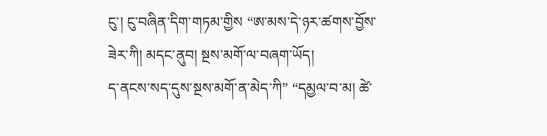ངུ་། ངུ་བཞིན་དིག་གཏམ་གྱིས “ཨ་མས་དེ་ཉར་ཚགས་བྱོས་ཟེར་ཀི། མདང་ནུབ། སྔས་མགོ་ལ་བཞག་ཡོད།
ད་ནངས་སད་དུས་སྔས་མགོ་ན་མེད་ཀི” “དམྱལ་བ་མ། ཚེ་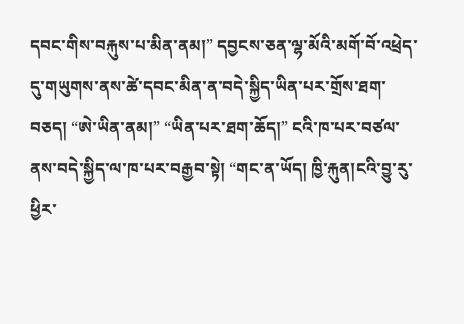དབང་གིས་བརྐུས་པ་མིན་ནམ།” དབྱངས་ཅན་ལྷ་མོའི་མགོ་བོ་འཕྲེད་དུ་གཡུགས་ནས་ཚེ་དབང་མིན་ན་བདེ་སྐྱིད་ཡིན་པར་གྲོས་ཐག་བཅད། “ཨེ་ཡིན་ནམ།” “ཡིན་པར་ཐག་ཆོད།” ངའི་ཁ་པར་བཙལ་ནས་བདེ་སྐྱིད་ལ་ཁ་པར་བརྒྱབ་སྟེ། “གང་ན་ཡོད། ཁྱི་རྐུན།ངའི་བྱུ་རུ་ཕྱིར་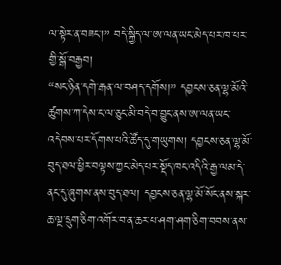ལ་སྟེར་ན་བཟང་།” བདེ་སྐྱིད་ལ་ཨ་ལན་ཡང་མེད་པར་ཁ་པར་གྱི་སྒོ་བརྒྱབ།
“སང་ཉིན་དགེ་རྒན་ལ་བཤད་དགོས།” དབྱངས་ཅན་ལྷ་མོའི་ཚུགས་ཀ་དེས་ང་ལ་ཅུང་མི་བདེ་བ་བྱུང་ནས་ཨ་ལན་ཡང་འདེབས་པར་དོགས་པའི་ཚོད་དུ་གཡུགས། དབྱངས་ཅན་ལྷ་མོ་བུད་ཐལ་ཕྱིར་བལྟས་ཀྱང་མེད་པར་སྡོད་ཁང་འདིའི་རྒྱ་ལམ་དེ་ནང་དུ་ཞུགས་ནས་བུད་ཐལ། དབྱངས་ཅན་ལྷ་མོ་སོང་ནས་སྐར་ཆ་ལྔ་དྲུག་ཅིག་འགོར་བ་ན་ཆར་པ་ཤག་ཤག་ཅིག་བབས་ནས་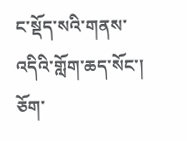ང་སྡོད་སའི་གནས་འདིའི་གློག་ཆད་སོང་། ཅོག་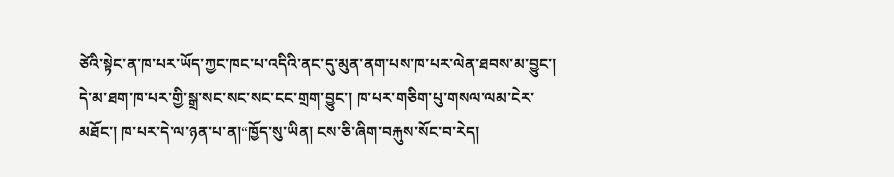ཙེའི་སྟེང་ན་ཁ་པར་ཡོད་ཀྱང་ཁང་པ་འདིའི་ནང་དུ་མུན་ནག་པས་ཁ་པར་ལེན་ཐབས་མ་བྱུང་། དེ་མ་ཐག་ཁ་པར་གྱི་སྒྲ་སང་སང་སང་ངང་གྲག་བྱུང་། ཁ་པར་གཅིག་པུ་གསལ་ལམ་ངེར་མཐོང་། ཁ་པར་དེ་ལ་ཉན་པ་ན།“ཁྱོད་སུ་ཡིན། ངས་ཅི་ཞིག་བརྐུས་སོང་བ་རེད།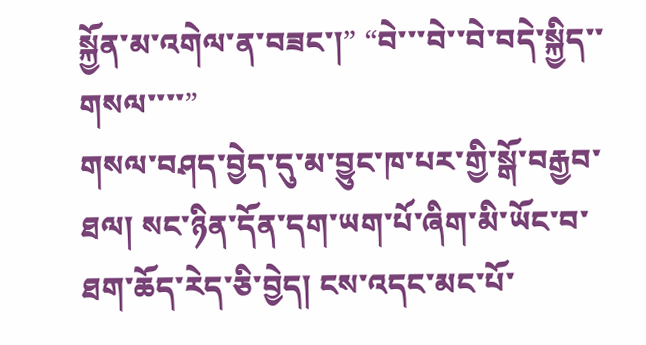སྐྱོན་མ་འགེལ་ན་བཟང་།” “བེ་་་བེ་་བེ་བདེ་སྐྱིད་་གསལ་་་་”
གསལ་བཤད་བྱེད་དུ་མ་བྱུང་ཁ་པར་གྱི་སྒོ་བརྒྱབ་ཐལ། སང་ཉིན་དོན་དག་ཡག་པོ་ཞིག་མི་ཡོང་བ་ཐག་ཆོད་རེད་ཅི་བྱེད། ངས་འདང་མང་པོ་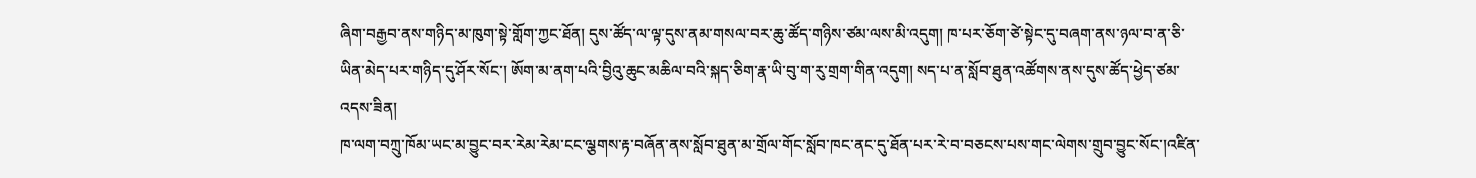ཞིག་བརྒྱབ་ནས་གཉིད་མ་ཁུག་སྟེ་གློག་ཀྱང་ཐོན། དུས་ཚོད་ལ་ལྟ་དུས་ནམ་གསལ་བར་ཆུ་ཚོད་གཉིས་ཙམ་ལས་མི་འདུག། ཁ་པར་ཅོག་ཙེ་སྟེང་དུ་བཞག་ནས་ཉལ་བ་ན་ཅི་ཡིན་མེད་པར་གཉིད་དུ་ཤོར་སོང་། ཨོག་མ་ནག་པའི་བྱིའུ་ཆུང་མཆིལ་བའི་སྐད་ཅིག་རྣ་ཡི་བུ་ག་རུ་གྲག་གིན་འདུག། སད་པ་ན་སློབ་ཐུན་འཚོགས་ནས་དུས་ཚོད་ཕྱེད་ཙམ་འདས་ཟིན།
ཁ་ལག་བཀྲུ་ཁོམ་ཡང་མ་བྱུང་བར་རེམ་རེམ་ངང་ལྕགས་རྟ་བཞོན་ནས་སློབ་ཐུན་མ་གྲོལ་གོང་སློབ་ཁང་ནང་དུ་ཐོན་པར་རེ་བ་བཅངས་པས་གང་ལེགས་གྲུབ་བྱུང་སོང་།འཛིན་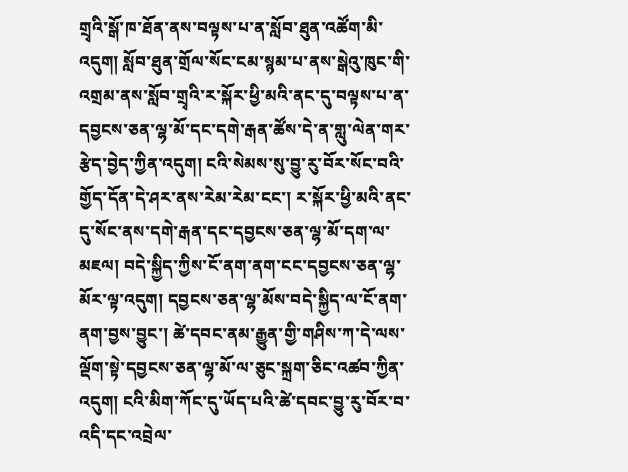གྲྭའི་སྒོ་ཁ་ཐོན་ནས་བལྟས་པ་ན་སློབ་ཐུན་འཚོག་མི་འདུག། སློབ་ཐུན་གྲོལ་སོང་ངམ་སྙམ་པ་ནས་སྒེའུ་ཁུང་གི་འགྲམ་ནས་སློབ་གྲྭའི་ར་སྐོར་ཕྱི་མའི་ནང་དུ་བལྟས་པ་ན་དབྱངས་ཅན་ལྷ་མོ་དང་དགེ་རྒན་ཚོས་དེ་ན་གླུ་ལེན་གར་རྩེད་བྱེད་ཀྱིན་འདུག། ངའི་སེམས་སུ་བྱུ་རུ་བོར་སོང་བའི་གྱོད་དོན་དེ་ཤར་ནས་རེམ་རེམ་ངང་། ར་སྐོར་ཕྱི་མའི་ནང་དུ་སོང་ནས་དགེ་རྒན་དང་དབྱངས་ཅན་ལྷ་མོ་དག་ལ་མཇལ། བདེ་སྐྱིད་ཀྱིས་ངོ་ནག་ནག་ངང་དབྱངས་ཅན་ལྷ་མོར་ལྟ་འདུག། དབྱངས་ཅན་ལྷ་མོས་བདེ་སྐྱིད་ལ་ངོ་ནག་ནག་བྱས་བྱུང་། ཚེ་དབང་ནམ་རྒྱུན་གྱི་གཤིས་ཀ་དེ་ལས་ལྡོག་སྟེ་དབྱངས་ཅན་ལྷ་མོ་ལ་ཅུང་སྐྲག་ཅིང་འཚབ་ཀྱིན་འདུག། ངའི་མིག་ཀོང་དུ་ཡོད་པའི་ཚེ་དབང་བྱུ་རུ་བོར་བ་འདི་དང་འབྲེལ་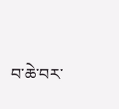བ་ཆེ་བར་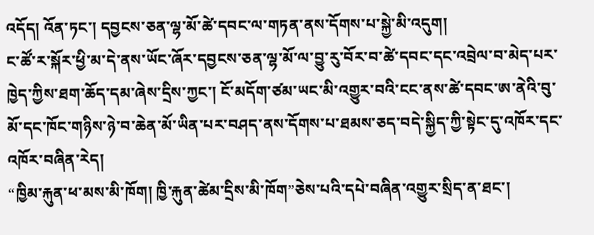འདོད། འོན་ཏང་། དབྱངས་ཅན་ལྷ་མོ་ཚེ་དབང་ལ་གཏན་ནས་དོགས་པ་སྐྱེ་མི་འདུག།
ང་ཚོ་ར་སྐོར་ཕྱི་མ་དེ་ནས་ཡོང་ཞོར་དབྱངས་ཅན་ལྷ་མོ་ལ་བྱུ་རུ་བོར་བ་ཚེ་དབང་དང་འབྲེལ་བ་མེད་པར་ཁྱེད་ཀྱིས་ཐག་ཆོད་དམ་ཞེས་དྲིས་ཀྱང་། ངོ་མདོག་ཙམ་ཡང་མི་འགྱུར་བའི་ངང་ནས་ཚེ་དབང་ཨ་ནེའི་བུ་མོ་དང་ཁོང་གཉིས་ཉེ་བ་ཆེན་མོ་ཡིན་པར་བཤད་ནས་དོགས་པ་ཐམས་ཅད་བདེ་སྐྱིད་ཀྱི་སྟེང་དུ་འཁོར་དང་འཁོར་བཞིན་རེད།
“ཁྱིམ་རྐུན་ཕ་མས་མི་ཁོག། ཁྱི་རྐུན་ཚེམ་དྲིས་མི་ཁོག”ཅེས་པའི་དཔེ་བཞིན་འགྱུར་སྲིད་ན་ཐང་།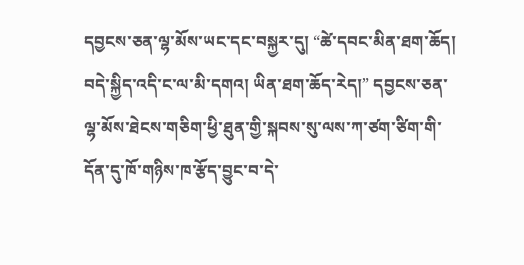དབྱངས་ཅན་ལྷ་མོས་ཡང་དང་བསྐྱར་དུ། “ཚེ་དབང་མིན་ཐག་ཆོད། བདེ་སྐྱིད་འདི་ང་ལ་མི་དགའ། ཡིན་ཐག་ཆོད་རེད།” དབྱངས་ཅན་ལྷ་མོས་ཐེངས་གཅིག་ཕྱི་ཐུན་གྱི་སྐབས་སུ་ལས་ཀ་ཙག་ཙིག་གི་དོན་དུ་ཁོ་གཉིས་ཁ་རྩོད་བྱུང་བ་དེ་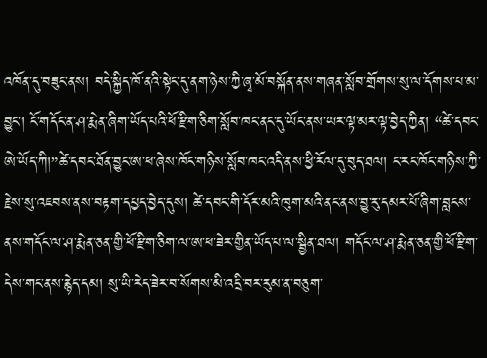འཁོན་དུ་བཟུང་ནས། བདེ་སྐྱིད་ཁོ་ནའི་སྟེང་དུ་ནག་ཉེས་ཀྱི་ཞྭ་མོ་བསྐོན་ནས་གཞན་སློབ་གྲོགས་སུ་ལ་དོགས་པ་མ་བྱུང་། ངོ་གདོང་ན་ཤ་རྨེན་ཞིག་ཡོད་པའི་ཕོ་རྫིག་ཅིག་སློབ་ཁང་ནང་དུ་ཡོང་ནས་ཡར་ལྟ་མར་ལྟ་བྱེད་ཀྱིན། “ཚེ་དབང་ཨེ་ཡོད་ཀི།”ཚེ་དབང་ཐོན་བྱུང་ཨ་ཕ་ཞེས་ཁོང་གཉིས་སློབ་ཁང་འདི་ནས་ཕྱི་རོལ་དུ་བུད་ཐལ། ང་རང་ཁོང་གཉིས་ཀྱི་རྗེས་སུ་འཇབས་ནས་བརྟག་དཔྱད་བྱེད་དུས། ཚེ་དབང་གི་དོར་མའི་ཁུག་མའི་ནང་ནས་བྱུ་རུ་དམར་པོ་ཞིག་བླངས་ནས་གདོང་ལ་ཤ་རྨེན་ཅན་གྱི་ཕོ་རྫིག་ཅིག་ལ་ཨ་ཕ་ཟེར་གྱིན་ཡོད་པ་ལ་སྦྱིན་ཐལ། གདོང་ལ་ཤ་རྨེན་ཅན་གྱི་ཕོ་རྫིག་དེས་གང་ནས་རྙེད་དམ། སུ་ཡི་རེད་ཟེར་བ་སོགས་མི་འདྲི་བར་རུམ་ན་བཅུག་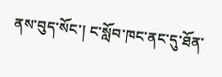ནས་བུད་སོང་། ང་སློབ་ཁང་ནང་དུ་ཐོན་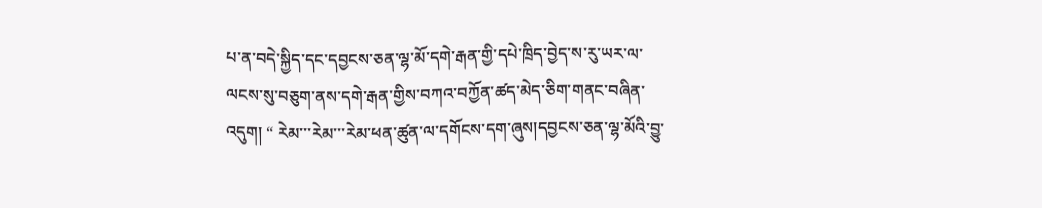པ་ན་བདེ་སྐྱིད་དང་དབྱངས་ཅན་ལྷ་མོ་དགེ་རྒན་གྱི་དཔེ་ཁྲིད་བྱེད་ས་རུ་ཡར་ལ་ལངས་སུ་བཅུག་ནས་དགེ་རྒན་གྱིས་བཀའ་བཀྱོན་ཚད་མེད་ཅིག་གནང་བཞིན་འདུག། “ རེམ་་་རེམ་་་རེམ་ཕན་ཚུན་ལ་དགོངས་དག་ཞུས།དབྱངས་ཅན་ལྷ་མོའི་བྱུ་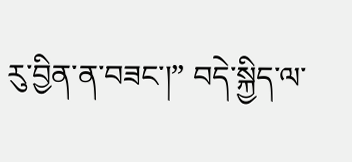རུ་བྱིན་ན་བཟང་།” བདེ་སྐྱིད་ལ་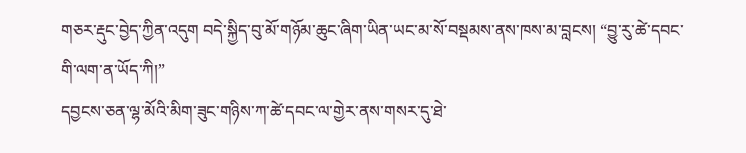གཅར་རྡུང་བྱེད་ཀྱིན་འདུག བདེ་སྐྱིད་བུ་མོ་གཉོམ་ཆུང་ཞིག་ཡིན་ཡང་མ་སོ་བསྡམས་ནས་ཁས་མ་བླངས། “བྱུ་རུ་ཚེ་དབང་གི་ལག་ན་ཡོད་ཀི།”
དབྱངས་ཅན་ལྷ་མོའི་མིག་ཟུང་གཉིས་ཀ་ཚེ་དབང་ལ་གྱེར་ནས་གསར་དུ་ཐེ་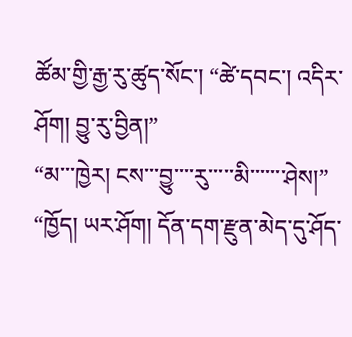ཚོམ་གྱི་རྒྱ་རུ་ཚུད་སོང་། “ཚེ་དབང་། འདིར་ཤོག། བྱུ་རུ་བྱིན།”
“མ་་་ཁྱེར། ངས་་་བྱུ་་་་རུ་་་་་མི་་་་་་་ཤེས།”
“ཁྱོད། ཡར་ཤོག། དོན་དག་རྫུན་མེད་དུ་ཤོད་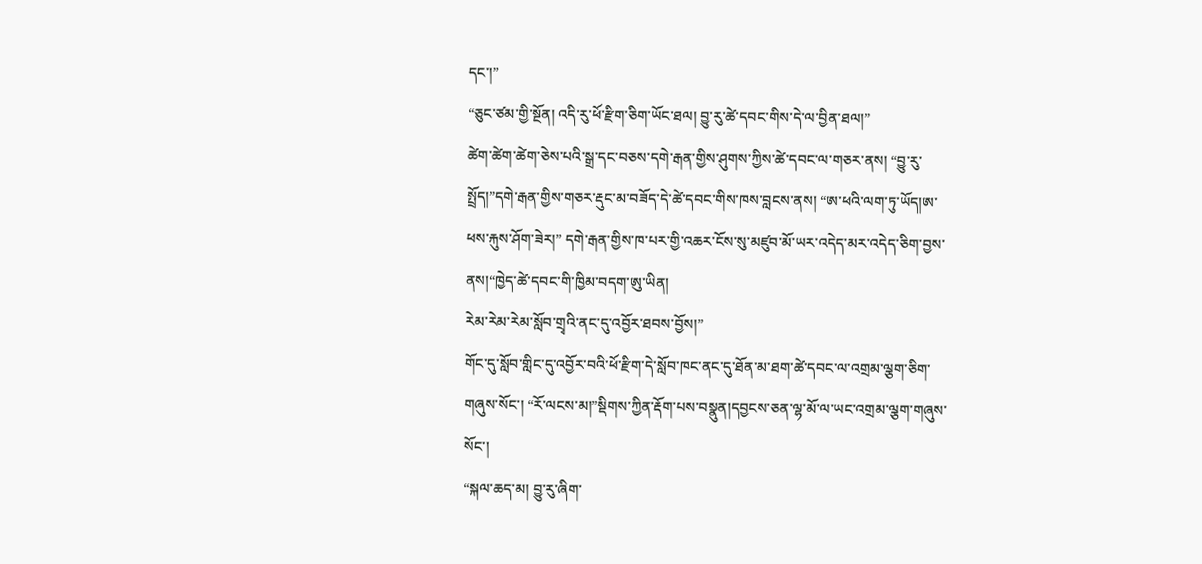དང་།”
“ཅུང་ཙམ་གྱི་སྔོན། འདི་རུ་ཕོ་རྫིག་ཅིག་ཡོང་ཐལ། བྱུ་རུ་ཚེ་དབང་གིས་དེ་ལ་བྱིན་ཐལ།”
ཚེག་ཚེག་ཚེག་ཅེས་པའི་སྒྲ་དང་བཅས་དགེ་རྒན་གྱིས་ཤུགས་ཀྱིས་ཚེ་དབང་ལ་གཅར་ནས། “བྱུ་རུ་སྤྲོད།”དགེ་རྒན་གྱིས་གཅར་རྡུང་མ་བཟོད་དེ་ཚེ་དབང་གིས་ཁས་བླངས་ནས། “ཨ་ཕའི་ལག་ཏུ་ཡོད།ཨ་ཕས་རྐུས་ཤོག་ཟེར།” དགེ་རྒན་གྱིས་ཁ་པར་གྱི་འཆར་ངོས་སུ་མཛུབ་མོ་ཡར་འདེད་མར་འདེད་ཅིག་བྱས་ནས།“ཁྱེད་ཚེ་དབང་གི་ཁྱིམ་བདག་ཨུ་ཡིན།
རེམ་རེམ་རེམ་སློབ་གྲྭའི་ནང་དུ་འབྱོར་ཐབས་བྱོས།”
གོང་དུ་སློབ་གླིང་དུ་འབྱོར་བའི་ཕོ་རྫིག་དེ་སློབ་ཁང་ནང་དུ་ཐོན་མ་ཐག་ཚེ་དབང་ལ་འགྲམ་ལྕག་ཅིག་གཞུས་སོང་། “རོ་ལངས་མ།”སྡིགས་ཀྱིན་རྡོག་པས་བསྣུན།དབྱངས་ཅན་ལྷ་མོ་ལ་ཡང་འགྲམ་ལྕག་གཞུས་སོང་།
“སྐལ་ཆད་མ། བྱུ་རུ་ཞིག་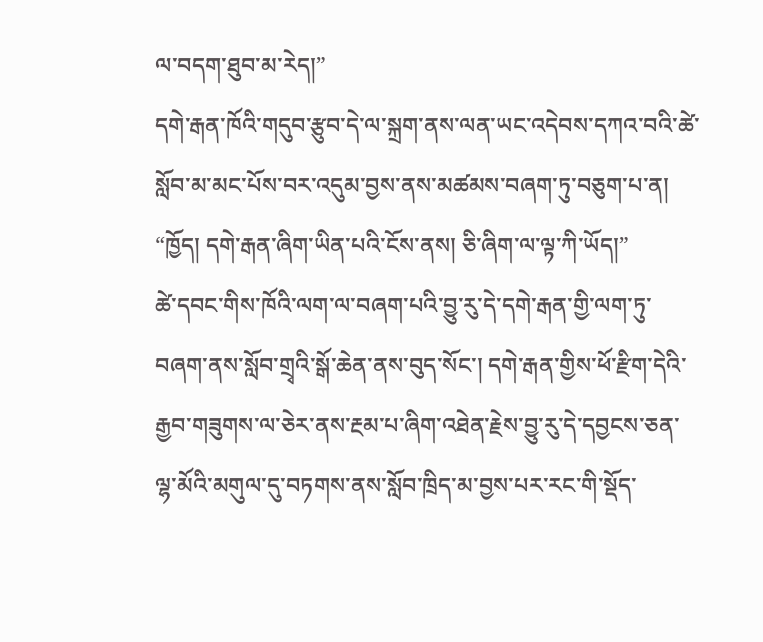ལ་བདག་ཐུབ་མ་རེད།”
དགེ་རྒན་ཁོའི་གདུབ་རྩུབ་དེ་ལ་སྐྲག་ནས་ལན་ཡང་འདེབས་དཀའ་བའི་ཚེ་སློབ་མ་མང་པོས་བར་འདུམ་བྱས་ནས་མཚམས་བཞག་ཏུ་བཅུག་པ་ན།
“ཁྱོད། དགེ་རྒན་ཞིག་ཡིན་པའི་ངོས་ནས། ཅི་ཞིག་ལ་ལྟ་ཀི་ཡོད།”
ཚེ་དབང་གིས་ཁོའི་ལག་ལ་བཞག་པའི་བྱུ་རུ་དེ་དགེ་རྒན་གྱི་ལག་ཏུ་བཞག་ནས་སློབ་གྲྭའི་སྒོ་ཆེན་ནས་བུད་སོང་། དགེ་རྒན་གྱིས་ཕོ་རྫིག་དེའི་རྒྱབ་གཟུགས་ལ་ཅེར་ནས་རྔམ་པ་ཞིག་འཐེན་རྗེས་བྱུ་རུ་དེ་དབྱངས་ཅན་ལྷ་མོའི་མགུལ་དུ་བཏགས་ནས་སློབ་ཁྲིད་མ་བྱས་པར་རང་གི་སྡོད་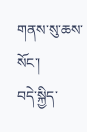གནས་སུ་ཆས་སོང་།
བདེ་སྐྱིད་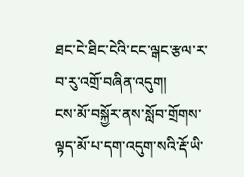ཐང་ངེ་ཐིང་ངེའི་ངང་ལྒང་རྩལ་ར་བ་རུ་འགྲོ་བཞིན་འདུག།
ངས་མོ་བསྐྱོར་ནས་སློབ་གྲོགས་ལྟད་མོ་པ་དག་འདུག་སའི་རྡོ་ཡི་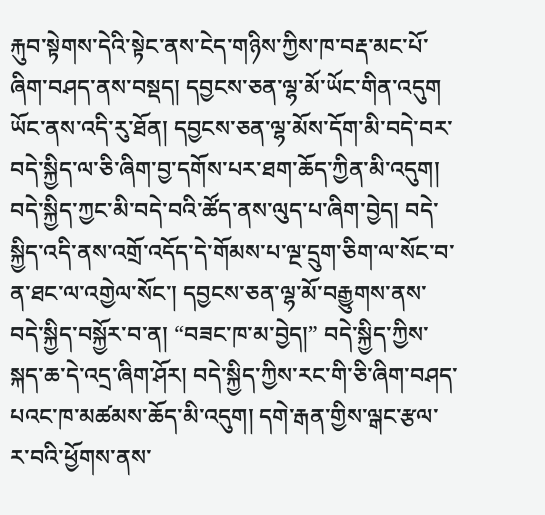རྐུབ་སྟེགས་དེའི་སྟེང་ནས་ངེད་གཉིས་ཀྱིས་ཁ་བརྡ་མང་པོ་ཞིག་བཤད་ནས་བསྡད། དབྱངས་ཅན་ལྷ་མོ་ཡོང་གིན་འདུག ཡོང་ནས་འདི་རུ་ཐོན། དབྱངས་ཅན་ལྷ་མོས་དོག་མི་བདེ་བར་བདེ་སྐྱིད་ལ་ཅི་ཞིག་བྱ་དགོས་པར་ཐག་ཆོད་ཀྱིན་མི་འདུག། བདེ་སྐྱིད་ཀྱང་མི་བདེ་བའི་ཚོད་ནས་ལུད་པ་ཞིག་བྱེད། བདེ་སྐྱིད་འདི་ནས་འགྲོ་འདོད་དེ་གོམས་པ་ལྔ་དྲུག་ཅིག་ལ་སོང་བ་ན་ཐང་ལ་འགྱེལ་སོང་། དབྱངས་ཅན་ལྷ་མོ་བརྒྱུགས་ནས་བདེ་སྐྱིད་བསྐྱོར་བ་ན། “བཟང་ཁ་མ་བྱེད།” བདེ་སྐྱིད་ཀྱིས་སྐད་ཆ་དེ་འདྲ་ཞིག་ཤོར། བདེ་སྐྱིད་ཀྱིས་རང་གི་ཅི་ཞིག་བཤད་པའང་ཁ་མཚམས་ཆོད་མི་འདུག། དགེ་རྒན་གྱིས་ལྒང་རྩལ་ར་བའི་ཕྱོགས་ནས་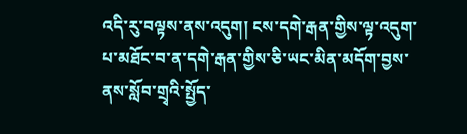འདི་རུ་བལྟས་ནས་འདུག། ངས་དགེ་རྒན་གྱིས་ལྟ་འདུག་པ་མཐོང་བ་ན་དགེ་རྒན་གྱིས་ཅི་ཡང་མིན་མདོག་བྱས་ནས་སློབ་གྲྭའི་སྤྱོད་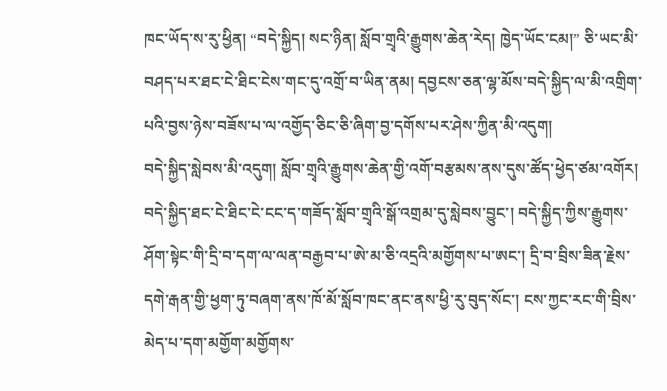ཁང་ཡོད་ས་རུ་ཕྱིན། “བདེ་སྐྱིད། སང་ཉིན། སློབ་གྲྭའི་རྒྱུགས་ཆེན་རེད། ཁྱེད་ཡོང་ངམ།” ཅི་ཡང་མི་བཤད་པར་ཐང་ངེ་ཐིང་ངེས་གང་དུ་འགྲོ་བ་ཡིན་ནམ། དབྱངས་ཅན་ལྷ་མོས་བདེ་སྐྱིད་ལ་མི་འགྲིག་པའི་བྱས་ཉེས་བཟོས་པ་ལ་འགྱོད་ཅིང་ཅི་ཞིག་བྱ་དགོས་པར་ཤེས་ཀྱིན་མི་འདུག།
བདེ་སྐྱིད་སླེབས་མི་འདུག། སློབ་གྲྭའི་རྒྱུགས་ཆེན་གྱི་འགོ་བརྩམས་ནས་དུས་ཚོད་ཕྱེད་ཙམ་འགོར། བདེ་སྐྱིད་ཐང་ངེ་ཐིང་ངེ་ངང་ད་གཟོད་སློབ་གྲྭའི་སྒོ་འགྲམ་དུ་སླེབས་བྱུང་། བདེ་སྐྱིད་ཀྱིས་རྒྱུགས་ཤོག་སྟེང་གི་དྲི་བ་དག་ལ་ལན་བརྒྱབ་པ་ཨེ་མ་ཅི་འདྲའི་མགྱོགས་པ་ཨང་། དྲི་བ་བྲིས་ཟིན་རྗེས་དགེ་རྒན་གྱི་ཕྱག་ཏུ་བཞག་ནས་ཁོ་མོ་སློབ་ཁང་ནང་ནས་ཕྱི་རུ་བུད་སོང་། ངས་ཀྱང་རང་གི་བྲིས་མེད་པ་དག་མགྱོག་མགྱོགས་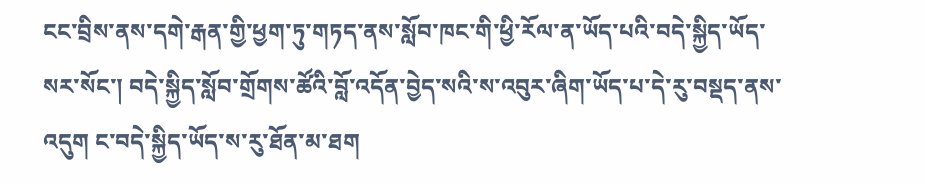ངང་བྲིས་ནས་དགེ་རྒན་གྱི་ཕྱག་ཏུ་གཏད་ནས་སློབ་ཁང་གི་ཕྱི་རོལ་ན་ཡོད་པའི་བདེ་སྐྱིད་ཡོད་སར་སོང་། བདེ་སྐྱིད་སློབ་གྲོགས་ཚོའི་བློ་འདོན་བྱེད་སའི་ས་འབུར་ཞིག་ཡོད་པ་དེ་རུ་བསྡད་ནས་འདུག ང་བདེ་སྐྱིད་ཡོད་ས་རུ་ཐོན་མ་ཐག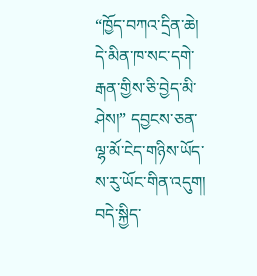“ཁྱོད་བཀའ་དྲིན་ཆེ། དེ་མིན་ཁ་སང་དགེ་རྒན་གྱིས་ཅི་བྱེད་མི་ཤེས།” དབྱངས་ཅན་ལྷ་མོ་ངེད་གཉིས་ཡོད་ས་རུ་ཡོང་གིན་འདུག། བདེ་སྐྱིད་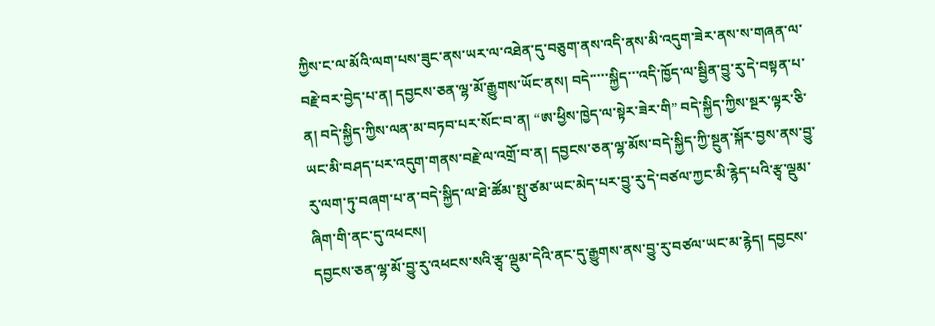ཀྱིས་ང་ལ་མོའི་ལག་པས་ཟུང་ནས་ཡར་ལ་འཐེན་དུ་བཅུག་ནས་འདི་ནས་མི་འདུག་ཟེར་ནས་ས་གཞན་ལ་བརྗེ་བར་བྱེད་པ་ན། དབྱངས་ཅན་ལྷ་མོ་རྒྱུགས་ཡོང་ནས། བདེ་་་་་སྐྱིད་་་འདི་ཁྱོད་ལ་སྦྱིན་བྱུ་རུ་དེ་བསྟན་པ་ན། བདེ་སྐྱིད་ཀྱིས་ལན་མ་བཏབ་པར་སོང་བ་ན། “ཨ་ཕྱིས་ཁྱེད་ལ་སྟེར་ཟེར་གི” བདེ་སྐྱིད་ཀྱིས་སྔར་ལྟར་ཅི་ཡང་མི་བཤད་པར་འདུག་གནས་བརྗེ་ལ་འགྲོ་བ་ན། དབྱངས་ཅན་ལྷ་མོས་བདེ་སྐྱིད་ཀྱི་སྔུན་སྐོར་བྱས་ནས་བྱུ་རུ་ལག་ཏུ་བཞག་པ་ན་བདེ་སྐྱིད་ལ་ཐེ་ཚོམ་སྤུ་ཙམ་ཡང་མེད་པར་བྱུ་རུ་དེ་བཙལ་ཀྱང་མི་རྙེད་པའི་རྩྭ་ལྡུམ་ཞིག་གི་ནང་དུ་འཕངས།
དབྱངས་ཅན་ལྷ་མོ་བྱུ་རུ་འཕངས་སའི་རྩྭ་ལྡུམ་དེའི་ནང་དུ་རྒྱུགས་ནས་བྱུ་རུ་བཙལ་ཡང་མ་རྙེད། དབྱངས་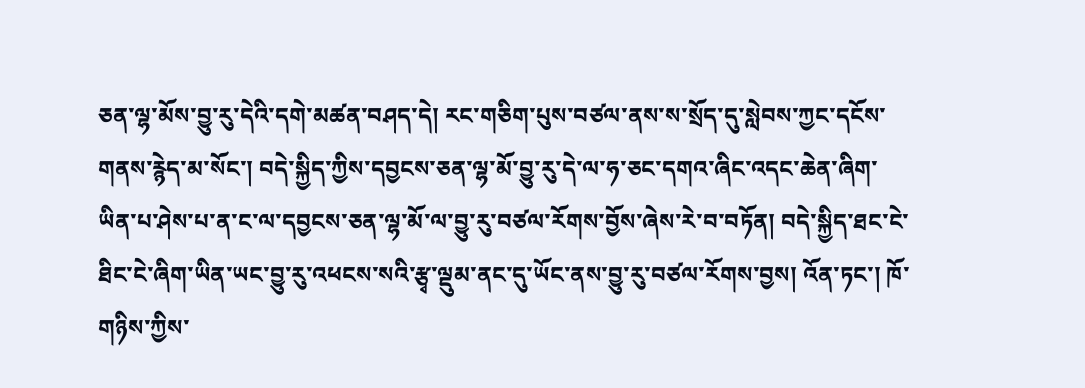ཅན་ལྷ་མོས་བྱུ་རུ་དེའི་དགེ་མཚན་བཤད་དེ། རང་གཅིག་པུས་བཙལ་ནས་ས་སྲོད་དུ་སླེབས་ཀྱང་དངོས་གནས་རྙེད་མ་སོང་། བདེ་སྐྱིད་ཀྱིས་དབྱངས་ཅན་ལྷ་མོ་བྱུ་རུ་དེ་ལ་ཧ་ཅང་དགའ་ཞིང་འདང་ཆེན་ཞིག་ཡིན་པ་ཤེས་པ་ན་ང་ལ་དབྱངས་ཅན་ལྷ་མོ་ལ་བྱུ་རུ་བཙལ་རོགས་བྱོས་ཞེས་རེ་བ་བཏོན། བདེ་སྐྱིད་ཐང་ངེ་ཐིང་ངེ་ཞིག་ཡིན་ཡང་བྱུ་རུ་འཕངས་སའི་རྩྭ་ལྡུམ་ནང་དུ་ཡོང་ནས་བྱུ་རུ་བཙལ་རོགས་བྱས། འོན་ཏང་། ཁོ་གཉིས་ཀྱིས་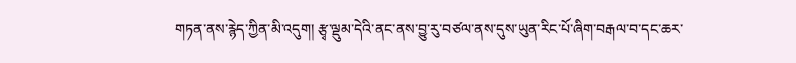གཏན་ནས་རྙེད་ཀྱིན་མི་འདུག། རྩྭ་ལྡུམ་དེའི་ནང་ནས་བྱུ་རུ་བཙལ་ནས་དུས་ཡུན་རིང་པོ་ཞིག་བརྒལ་བ་དང་ཆར་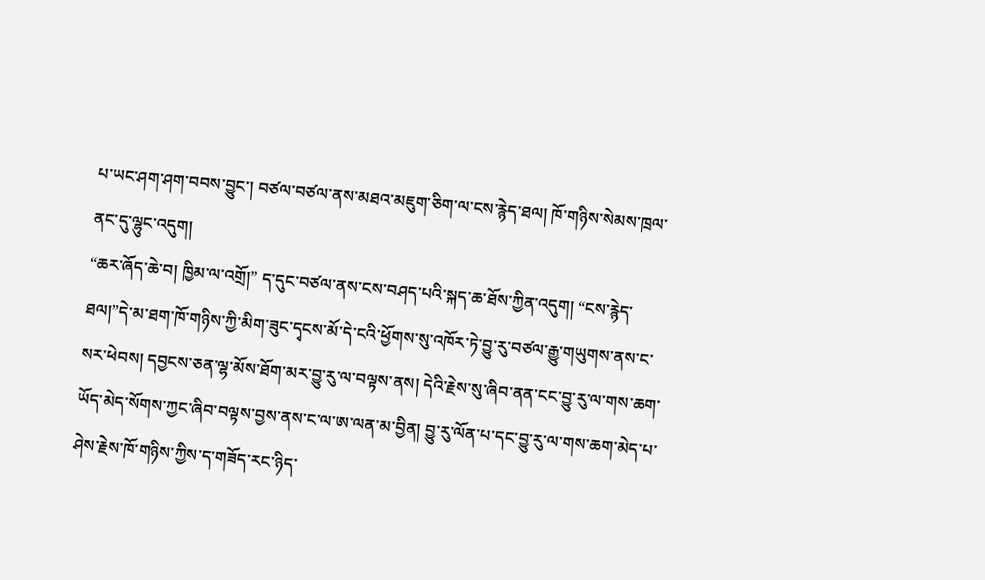པ་ཡང་ཤག་ཤག་བབས་བྱུང་། བཙལ་བཙལ་ནས་མཐའ་མཇུག་ཅིག་ལ་ངས་རྙེད་ཐལ། ཁོ་གཉིས་སེམས་ཁྲལ་ནང་དུ་ལྷུང་འདུག།
“ཆར་ཞོད་ཆེ་བ། ཁྱིམ་ལ་འགྲོ།” ད་དུང་བཙལ་ནས་ངས་བཤད་པའི་སྐད་ཆ་ཐོས་ཀྱིན་འདུག། “ངས་རྙེད་ཐལ།”དེ་མ་ཐག་ཁོ་གཉིས་ཀྱི་མིག་ཟུང་དྭངས་མོ་དེ་ངའི་ཕྱོགས་སུ་འཁོར་ཏེ་བྱུ་རུ་བཙལ་རྒྱུ་གཡུགས་ནས་ང་སར་ཕེབས། དབྱངས་ཅན་ལྷ་མོས་ཐོག་མར་བྱུ་རུ་ལ་བལྟས་ནས། དེའི་རྗེས་སུ་ཞིབ་ནན་ངང་བྱུ་རུ་ལ་གས་ཆག་ཡོད་མེད་སོགས་ཀྱང་ཞིབ་བལྟས་བྱས་ནས་ང་ལ་ཨ་ལན་མ་བྱིན། བྱུ་རུ་ལོན་པ་དང་བྱུ་རུ་ལ་གས་ཆག་མེད་པ་ཤེས་རྗེས་ཁོ་གཉིས་ཀྱིས་ད་གཟོད་རང་ཉིད་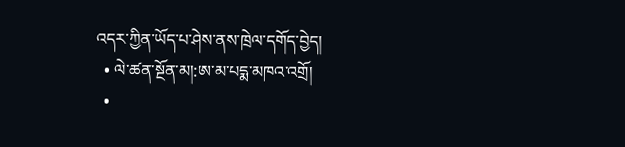འདར་ཀྱིན་ཡོད་པ་ཤེས་ནས་ཁྲེལ་དགོད་བྱེད།
  • ལེ་ཚན་སྔོན་མ།:ཨ་མ་པདྨ་མཁའ་འགྲོ།
  •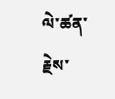ལེ་ཚན་རྗེས་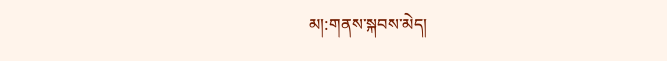མ།:གནས་སྐབས་མེད།